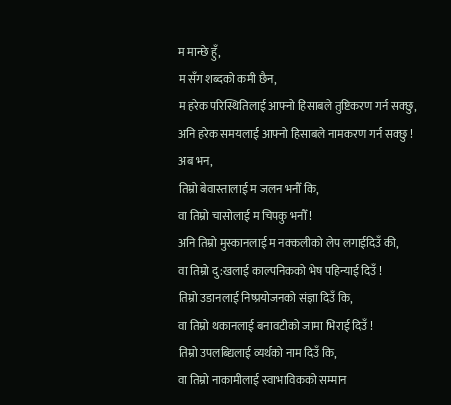म मान्छे हुँ,
म सँग शब्दको कमी छैन,
म हरेक परिस्थितिलाई आफ्नो हिसाबले तुष्टिकरण गर्न सक्छु,
अनि हरेक समयलाई आफ्नो हिसाबले नामकरण गर्न सक्छु !
अब भन,
तिम्रो बेवास्तालाई म जलन भनौँ कि,
वा तिम्रो चासोलाई म चिपकु भनौँ !
अनि तिम्रो मुस्कानलाई म नक्कलीको लेप लगाईदिउँ की,
वा तिम्रो दु:खलाई काल्पनिकको भेष पहिन्याई दिउँ !
तिम्रो उडानलाई निष्प्रयोजनको संज्ञा दिउँ कि,
वा तिम्रो थकानलाई बनावटीको जामा भिराई दिउँ !
तिम्रो उपलब्द्यिलाई व्यर्थको नाम दिउँ कि,
वा तिम्रो नाकामीलाई स्वाभाविकको सम्मान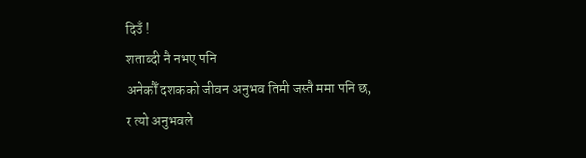दिउँ !
शताब्दी नै नभए पनि
अनेकौँ दशकको जीवन अनुभव तिमी जस्तै ममा पनि छ,
र त्यो अनुभवले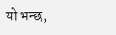यो भन्छ,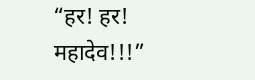“हर! हर! महादेव!!!”